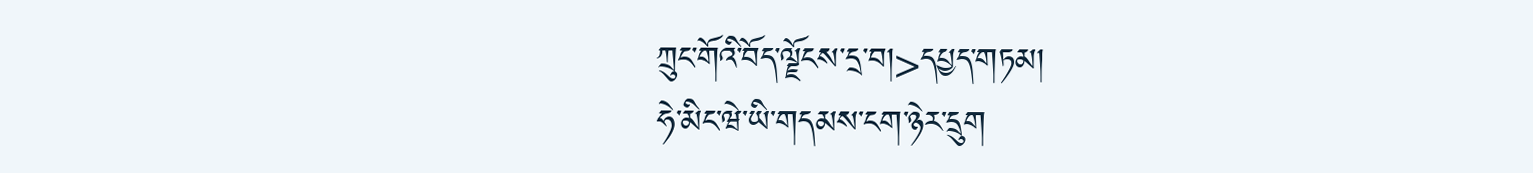ཀྲུང་གོའི་བོད་ལྗོངས་དྲ་བ།>དཔྱད་གཏམ།
ཧེ་མིང་ཝེ་ཡི་གདམས་ངག་ཉེར་དྲུག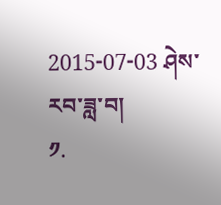2015-07-03 ཤེས་རབ་ཟླ་བ།
༡.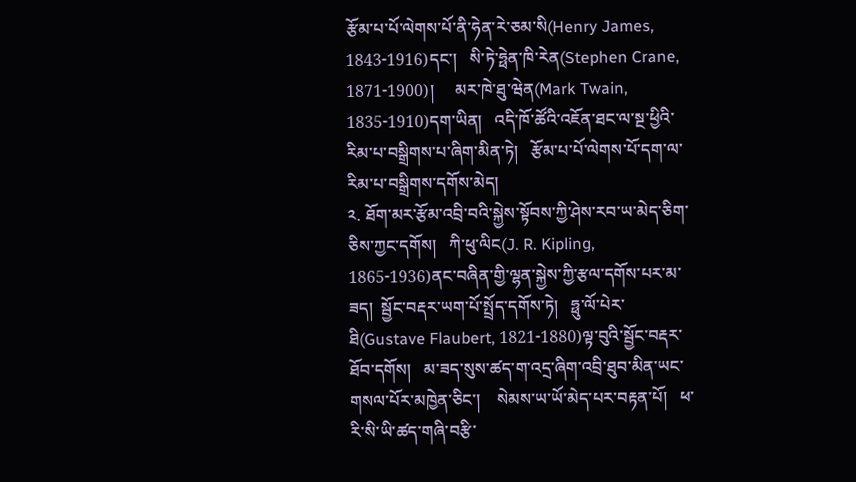རྩོམ་པ་པོ་ལེགས་པོ་ནི་ཧེན་རེ་ཅམ་སི(Henry James, 1843-1916)དང་།   སི་ཏེ་ཧྥེན་ཁི་རེན(Stephen Crane, 1871-1900)།     མར་ཁེ་ཐུ་ཝེན(Mark Twain, 1835-1910)དག་ཡིན།   འདི་ཁོ་ཚོའི་འཇོན་ཐང་ལ་སྔ་ཕྱིའི་རིམ་པ་བསྒྲིགས་པ་ཞིག་མིན་ཏེ།   རྩོམ་པ་པོ་ལེགས་པོ་དག་ལ་རིམ་པ་བསྒྲིགས་དགོས་མེད།
༢. ཐོག་མར་རྩོམ་འབྲི་བའི་སྐྱེས་སྟོབས་ཀྱི་ཤེས་རབ་ཡ་མེད་ཅིག་ཅིས་ཀྱང་དགོས།   ཀི་ཕུ་ལིང(J. R. Kipling, 1865-1936)ནང་བཞིན་གྱི་ལྷན་སྐྱེས་ཀྱི་རྩལ་དགོས་པར་མ་ཟད།  སྦྱོང་བརྡར་ཡག་པོ་སྤྲོད་དགོས་ཏེ།   ཧྥུ་ལོ་པེར་ཐི(Gustave Flaubert, 1821-1880)ལྟ་བུའི་སྦྱོང་བརྡར་ཐོབ་དགོས།   མ་ཟད་སུས་ཚད་ག་འདྲ་ཞིག་འབྲི་ཐུབ་མིན་ཡང་གསལ་པོར་མཁྱེན་ཅིང་།    སེམས་ཡ་ཡོ་མེད་པར་བརྟན་པོ།   ཕ་རི་སི་ཡི་ཚད་གཞི་བརྩི་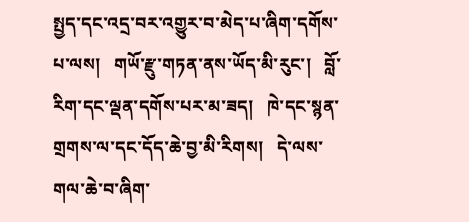སྤྱད་དང་འདྲ་བར་འགྱུར་བ་མེད་པ་ཞིག་དགོས་པ་ལས།   གཡོ་རྫུ་གཏན་ནས་ཡོད་མི་རུང་།   བློ་རིག་དང་ལྡན་དགོས་པར་མ་ཟད།   ཁེ་དང་སྙན་གྲགས་ལ་དང་དོད་ཆེ་བྱ་མི་རིགས།   དེ་ལས་གལ་ཆེ་བ་ཞིག་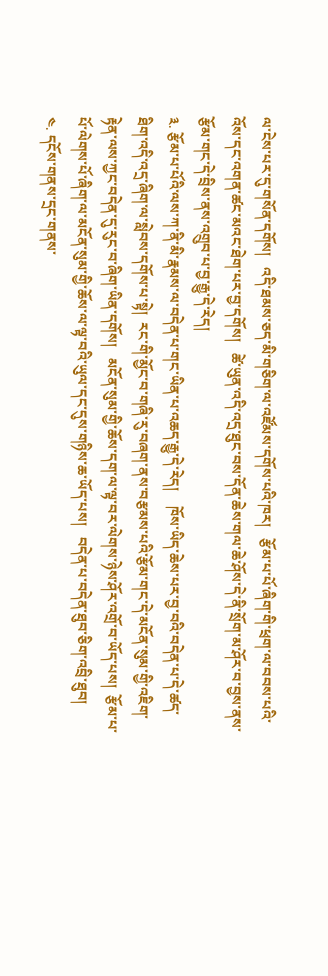ལ་ངེས་པར་དུ་གསོན་དགོས།   འདི་ཐམས་ཅད་མི་གཅིག་ལ་འཛོམས་དགོས་པའི་ཁར།   རྩོམ་པ་པོ་ཞིག་གི་ཕྲག་ལ་བབས་པའི་འོས་དང་འགན་ཚང་མའང་ཐེག་པར་བྱ་དགོས།   ཚེ་ཡུན་འདི་འདྲ་ཐུང་བས་དོན་ཆེས་གལ་ཆེ་ཤོས་དེ་ནི་སྲོག་མ་ཤོར་བ་བྱས་ནས་རྩོམ་གང་དེ་བྲིས་ནས་འགྲུབ་པ་བྱ་རྒྱུ་དེ་རེད།
༣. རྩོམ་པ་པོའི་ལས་ཀ་ནི་མི་རྣམས་ལ་བདེན་པ་གང་ཡིན་པ་འཆད་རྒྱུ་དེ་རེད།    ཁོས་ཡིད་ཆེས་པར་བྱ་བའི་བདེན་པ་དེ་ཚད་ཐིག་འདི་འདྲ་ཞིག་ལ་སླེབས་དགོས་པ་སྟེ།  རང་གི་མྱོང་བ་གཞི་རུ་བཞག་ནས་བརྩམས་པའི་རྩོམ་གང་དེ་མངོན་སུམ་གྱི་འཇིག་རྟེན་ལས་ཀྱང་བདེན་དུ་རུང་བ་ཞིག་ཡིན་དགོས།   མངོན་སུམ་གྱི་ཆོས་དག་ལ་ལྟ་བར་ལེགས་ཉེས་ཤོར་འགྲོ་བ་ཡོད་པས།  རྩོམ་པ་པོ་ལེགས་པོ་ཞིག་ལ་མངོན་སུམ་གྱི་ཆོས་ལ་ལྟ་བའི་ཡུལ་དང་དུས་གཉིས་ཆ་ཡོད་པས།   བདེན་པ་བདེན་ཐུབ་ཅིག་འབྲི་ཐུབ།
༤. དངོས་གནས་དྲང་གནས་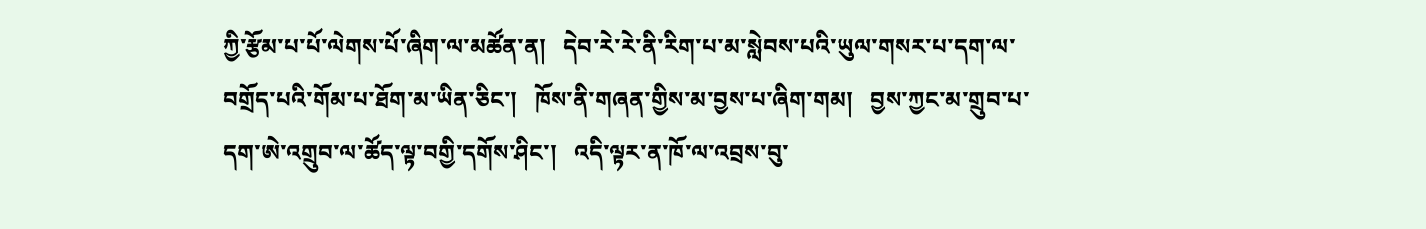ཀྱི་རྩོམ་པ་པོ་ལེགས་པོ་ཞིག་ལ་མཚོན་ན།   དེབ་རེ་རེ་ནི་རིག་པ་མ་སླེབས་པའི་ཡུལ་གསར་པ་དག་ལ་བགྲོད་པའི་གོམ་པ་ཐོག་མ་ཡིན་ཅིང་།   ཁོས་ནི་གཞན་གྱིས་མ་བྱས་པ་ཞིག་གམ།   བྱས་ཀྱང་མ་གྲུབ་པ་དག་ཨེ་འགྲུབ་ལ་ཚོད་ལྟ་བགྱི་དགོས་ཤིང་།   འདི་ལྟར་ན་ཁོ་ལ་འབྲས་བུ་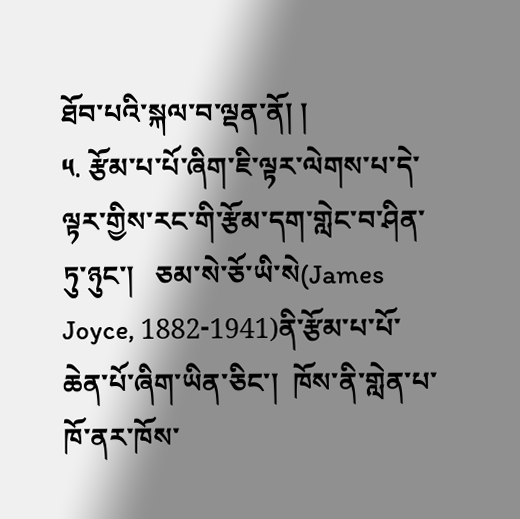ཐོབ་པའི་སྐལ་བ་ལྡན་ནོ། །
༥. རྩོམ་པ་པོ་ཞིག་ཇི་ལྟར་ལེགས་པ་དེ་ལྟར་གྱིས་རང་གི་རྩོམ་དག་གླེང་བ་ཤིན་ཏུ་ཉུང་།   ཅམ་སེ་ཅོ་ཡི་སེ(James Joyce, 1882-1941)ནི་རྩོམ་པ་པོ་ཆེན་པོ་ཞིག་ཡིན་ཅིང་།  ཁོས་ནི་གླེན་པ་ཁོ་ནར་ཁོས་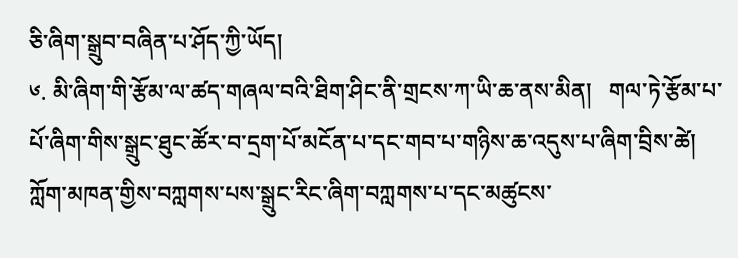ཅི་ཞིག་སྒྲུབ་བཞིན་པ་ཤོད་ཀྱི་ཡོད།
༦. མི་ཞིག་གི་རྩོམ་ལ་ཚད་གཞལ་བའི་ཐིག་ཤིང་ནི་གྲངས་ཀ་ཡི་ཆ་ནས་མིན།   གལ་ཏེ་རྩོམ་པ་པོ་ཞིག་གིས་སྒྲུང་ཐུང་ཚོར་བ་དྲག་པོ་མངོན་པ་དང་གབ་པ་གཉིས་ཆ་འདུས་པ་ཞིག་བྲིས་ཚེ།  ཀློག་མཁན་གྱིས་བཀླགས་པས་སྒྲུང་རིང་ཞིག་བཀླགས་པ་དང་མཚུངས་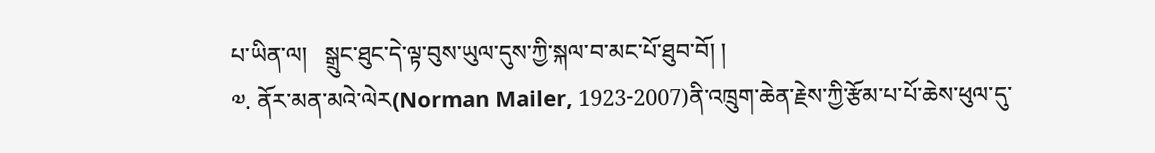པ་ཡིན་ལ།   སྒྲུང་ཐུང་དེ་ལྟ་བུས་ཡུལ་དུས་ཀྱི་སྐལ་བ་མང་པོ་ཐུབ་བོ། །
༧. ནོར་མན་མའེ་ལེར(Norman Mailer, 1923-2007)ནི་འཁྲུག་ཆེན་རྗེས་ཀྱི་རྩོམ་པ་པོ་ཆེས་ཕུལ་དུ་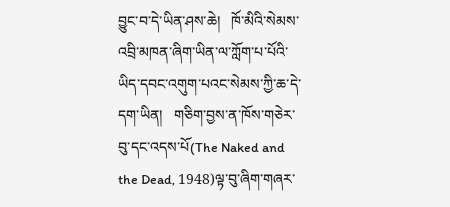བྱུང་བ་དེ་ཡིན་ཤས་ཆེ།   ཁོ་མིའི་སེམས་འབྲི་མཁན་ཞིག་ཡིན་ལ་ཀློག་པ་པོའི་ཡིད་དབང་འགུག་པའང་སེམས་ཀྱི་ཆ་དེ་དག་ཡིན།   གཅིག་བྱས་ན་ཁོས་གཅེར་བུ་དང་འདས་པོ(The Naked and the Dead, 1948)ལྟ་བུ་ཞིག་གཞར་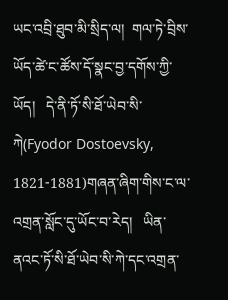ཡང་འབྲི་ཐུབ་མི་སྲིད་ལ།  གལ་ཏེ་བྲིས་ཡོད་ཚེ་ང་ཚོས་དོ་སྣང་བྱ་དགོས་ཀྱི་ཡོད།   དེ་ནི་ཏོ་སི་ཐོ་ཡེབ་སི་ཀེ(Fyodor Dostoevsky, 1821-1881)གཞན་ཞིག་གིས་ང་ལ་འགྲན་སློང་དུ་ཡོང་བ་རེད།   ཡིན་ནའང་ཏོ་སི་ཐོ་ཡེབ་སི་ཀེ་དང་འགྲན་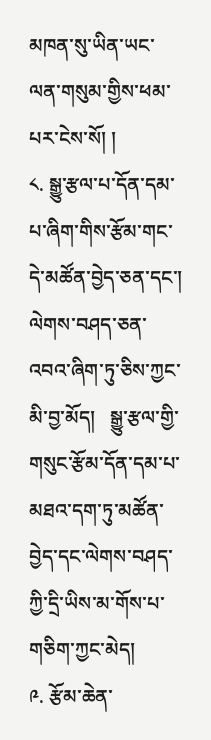མཁན་སུ་ཡིན་ཡང་ལན་གསུམ་གྱིས་ཕམ་པར་ངེས་སོ། །
༨. སྒྱུ་རྩལ་པ་དོན་དམ་པ་ཞིག་གིས་རྩོམ་གང་དེ་མཚོན་བྱེད་ཅན་དང་།   ལེགས་བཤད་ཅན་འབའ་ཞིག་ཏུ་ཅིས་ཀྱང་མི་བྱ་མོད།   སྒྱུ་རྩལ་གྱི་གསུང་རྩོམ་དོན་དམ་པ་མཐའ་དག་ཏུ་མཚོན་བྱེད་དང་ལེགས་བཤད་ཀྱི་དྲི་ཡིས་མ་གོས་པ་གཅིག་ཀྱང་མེད།
༩. རྩོམ་ཆེན་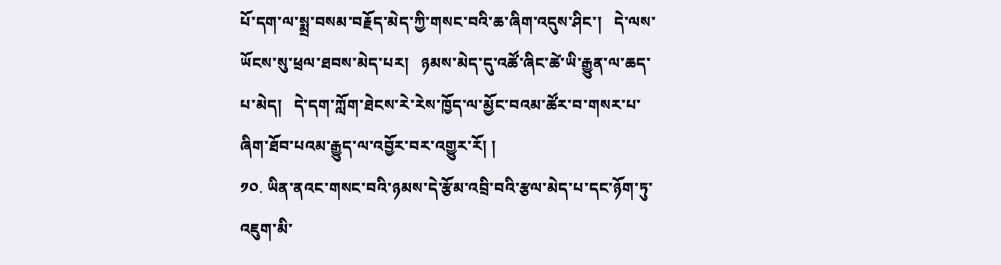པོ་དག་ལ་སྨྲ་བསམ་བརྗོད་མེད་ཀྱི་གསང་བའི་ཆ་ཞིག་འདུས་ཤིང་།   དེ་ལས་ཡོངས་སུ་ཕྲལ་ཐབས་མེད་པར།   ཉམས་མེད་དུ་འཚོ་ཞིང་ཚེ་ཡི་རྒྱུན་ལ་ཆད་པ་མེད།   དེ་དག་ཀློག་ཐེངས་རེ་རེས་ཁྱོད་ལ་མྱོང་བའམ་ཚོར་བ་གསར་པ་ཞིག་ཐོབ་པའམ་རྒྱུད་ལ་འབྱོར་བར་འགྱུར་རོ། །
༡༠. ཡིན་ནའང་གསང་བའི་ཉམས་དེ་རྩོམ་འབྲི་བའི་རྩལ་མེད་པ་དང་ཉོག་ཏུ་འཇུག་མི་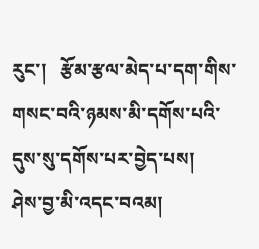རུང་།   རྩོམ་རྩལ་མེད་པ་དག་གིས་གསང་བའི་ཉམས་མི་དགོས་པའི་དུས་སུ་དགོས་པར་བྱེད་པས།   ཤེས་བྱ་མི་འདང་བའམ།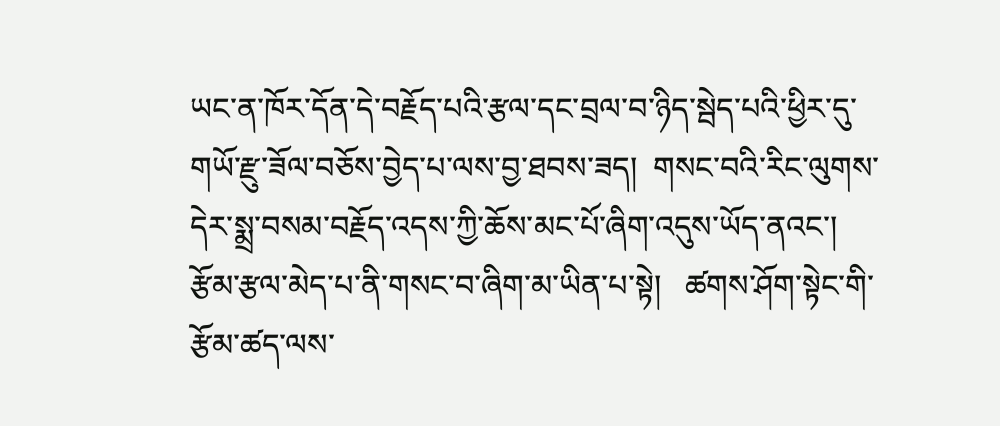ཡང་ན་ཁོར་དོན་དེ་བརྗོད་པའི་རྩལ་དང་བྲལ་བ་ཉིད་སྦེད་པའི་ཕྱིར་དུ་གཡོ་རྫུ་ཟོལ་བཅོས་བྱེད་པ་ལས་བྱ་ཐབས་ཟད།  གསང་བའི་རིང་ལུགས་དེར་སྨྲ་བསམ་བརྗོད་འདས་ཀྱི་ཆོས་མང་པོ་ཞིག་འདུས་ཡོད་ནའང་།   རྩོམ་རྩལ་མེད་པ་ནི་གསང་བ་ཞིག་མ་ཡིན་པ་སྟེ།   ཚགས་ཤོག་སྟེང་གི་རྩོམ་ཚད་ལས་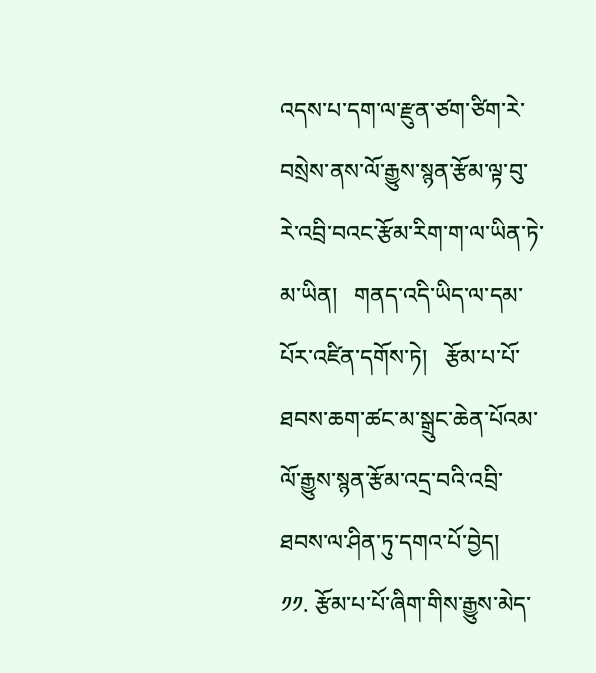འདས་པ་དག་ལ་རྫུན་ཙག་ཙིག་རེ་བསྲེས་ནས་ལོ་རྒྱུས་སྙན་རྩོམ་ལྟ་བུ་རེ་འབྲི་བའང་རྩོམ་རིག་ག་ལ་ཡིན་ཏེ་མ་ཡིན།   གནད་འདི་ཡིད་ལ་དམ་པོར་འཛིན་དགོས་ཏེ།   རྩོམ་པ་པོ་ཐབས་ཆག་ཚང་མ་སྒྲུང་ཆེན་པོའམ་ལོ་རྒྱུས་སྙན་རྩོམ་འདྲ་བའི་འབྲི་ཐབས་ལ་ཤིན་ཏུ་དགའ་པོ་བྱེད།
༡༡. རྩོམ་པ་པོ་ཞིག་གིས་རྒྱུས་མེད་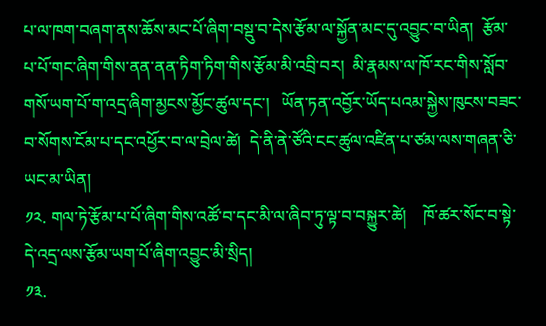པ་ལ་ཁག་བཞག་ནས་ཆོས་མང་པོ་ཞིག་བསྡུ་བ་དེས་རྩོམ་ལ་སྐྱོན་མང་དུ་འབྱུང་བ་ཡིན།  རྩོམ་པ་པོ་གང་ཞིག་གིས་ནན་ནན་ཏིག་ཏིག་གིས་རྩོམ་མི་འབྲི་བར།  མི་རྣམས་ལ་ཁོ་རང་གིས་སློབ་གསོ་ཡག་པོ་ག་འདྲ་ཞིག་མྱངས་མྱོང་ཚུལ་དང་།   ཡོན་ཏན་འབྱོར་ཡོད་པའམ་སྐྱེས་ཁུངས་བཟང་བ་སོགས་ངོམ་པ་དང་འཕྱོར་བ་ལ་བྲེལ་ཚེ།  དེ་ནི་ནེ་ཙོའི་ངང་ཚུལ་འཛིན་པ་ཙམ་ལས་གཞན་ཅི་ཡང་མ་ཡིན།
༡༢. གལ་ཏེ་རྩོམ་པ་པོ་ཞིག་གིས་འཚོ་བ་དང་མི་ལ་ཞིབ་ཏུ་ལྟ་བ་བསྐྱུར་ཚེ།    ཁོ་ཚར་སོང་བ་སྟེ་དེ་འདྲ་ལས་རྩོམ་ཡག་པོ་ཞིག་འབྱུང་མི་སྲིད།
༡༣.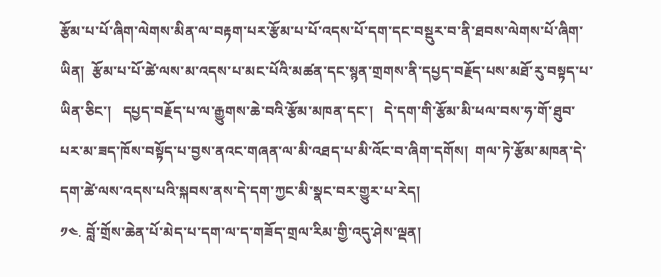རྩོམ་པ་པོ་ཞིག་ལེགས་མིན་ལ་བརྟག་པར་རྩོམ་པ་པོ་འདས་པོ་དག་དང་བསྡུར་བ་ནི་ཐབས་ལེགས་པོ་ཞིག་ཡིན།  རྩོམ་པ་པོ་ཚེ་ལས་མ་འདས་པ་མང་པོའི་མཚན་དང་སྙན་གྲགས་ནི་དཔྱད་བརྗོད་པས་མཐོ་རུ་བསྟད་པ་ཡིན་ཅིང་།   དཔྱད་བརྗོད་པ་ལ་རྒྱུགས་ཆེ་བའི་རྩོམ་མཁན་དང་།   དེ་དག་གི་རྩོམ་མི་ཕལ་བས་ཧ་གོ་ཐུབ་པར་མ་ཟད་ཁོས་བསྟོད་པ་བྱས་ནའང་གཞན་ལ་མི་འཐད་པ་མི་འོང་བ་ཞིག་དགོས།  གལ་ཏེ་རྩོམ་མཁན་དེ་དག་ཚེ་ལས་འདས་པའི་སྐབས་ནས་དེ་དག་ཀྱང་མི་སྣང་བར་གྱུར་པ་རེད།
༡༤. བློ་གྲོས་ཆེན་པོ་མེད་པ་དག་ལ་ད་གཟོད་གྲལ་རིམ་གྱི་འདུ་ཤེས་ལྡན།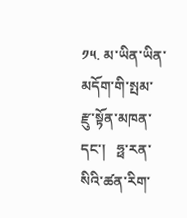༡༥. མ་ཡིན་ཡིན་མདོག་གི་སྤམ་རྫུ་སྟོན་མཁན་དང་།   ཧྥ་རན་སིའི་ཚན་རིག་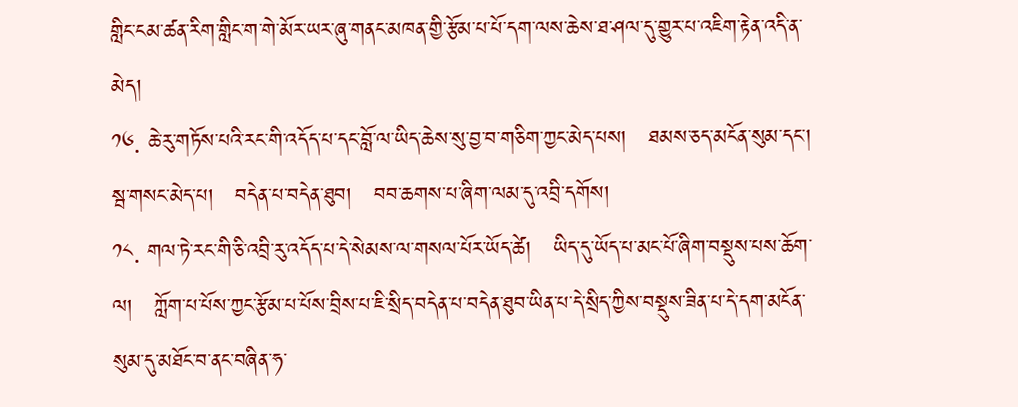གླིང་ངམ་ཚན་རིག་གླིང་ག་གེ་མོར་ཡར་ཞུ་གནང་མཁན་གྱི་རྩོམ་པ་པོ་དག་ལས་ཆེས་ཐ་ཤལ་དུ་གྱུར་པ་འཇིག་རྟེན་འདི་ན་མེད།
༡༦. ཆེ་རུ་གཏོས་པའི་རང་གི་འདོད་པ་དང་བློ་ལ་ཡིད་ཆེས་སུ་བྱ་བ་གཅིག་ཀྱང་མེད་པས།   ཐམས་ཅད་མངོན་སུམ་དང་།   སྦ་གསང་མེད་པ།   བདེན་པ་བདེན་ཐུབ།   བབ་ཆགས་པ་ཞིག་ལམ་དུ་འབྲི་དགོས།
༡༨. གལ་ཏེ་རང་གི་ཅི་འབྲི་རུ་འདོད་པ་དེ་སེམས་ལ་གསལ་པོར་ཡོད་ཚེ།   ཡིད་དུ་ཡོད་པ་མང་པོ་ཞིག་བསྡུས་པས་ཆོག་ལ།   ཀློག་པ་པོས་ཀྱང་རྩོམ་པ་པོས་བྲིས་པ་ཇི་སྲིད་བདེན་པ་བདེན་ཐུབ་ཡིན་པ་དེ་སྲིད་ཀྱིས་བསྡུས་ཟིན་པ་དེ་དག་མངོན་སུམ་དུ་མཐོང་བ་ནང་བཞིན་ཧ་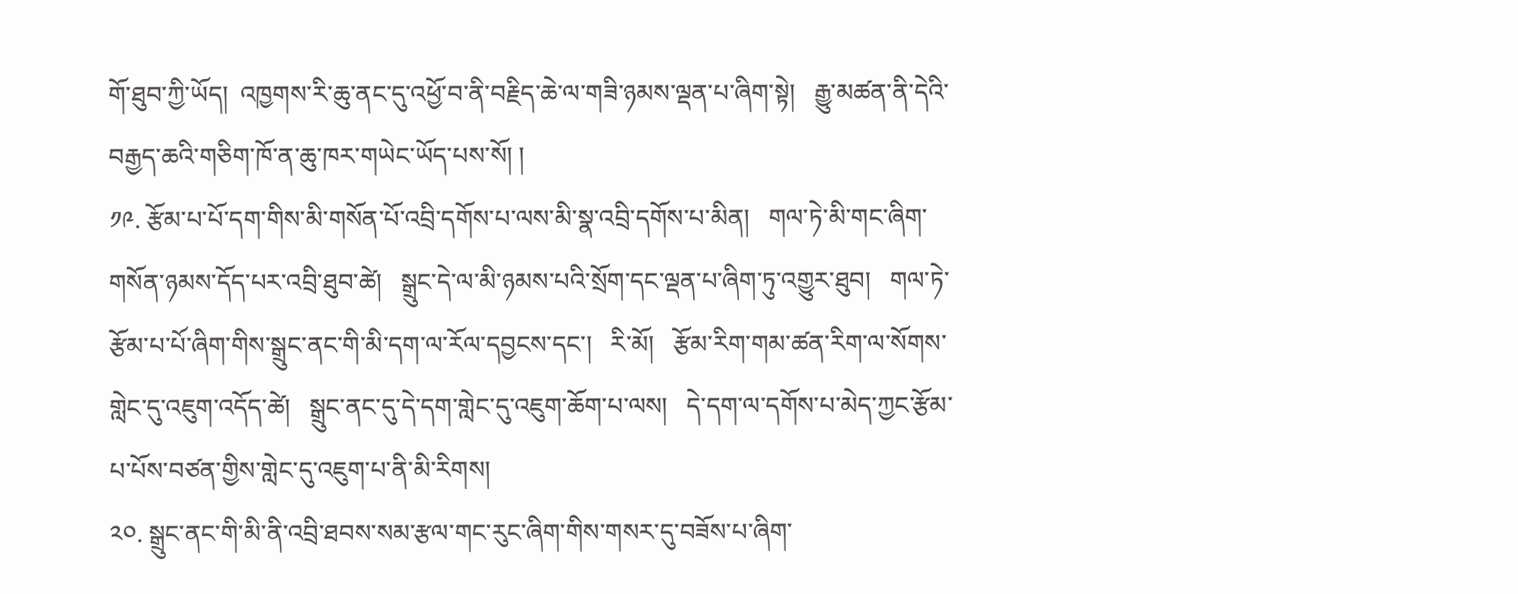གོ་ཐུབ་ཀྱི་ཡོད།  འཁྱགས་རི་ཆུ་ནང་དུ་འཕྱོ་བ་ནི་བརྗིད་ཆེ་ལ་གཟི་ཉམས་ལྡན་པ་ཞིག་སྟེ།   རྒྱུ་མཚན་ནི་དེའི་བརྒྱད་ཆའི་གཅིག་ཁོ་ན་ཆུ་ཁར་གཡེང་ཡོད་པས་སོ། །
༡༩. རྩོམ་པ་པོ་དག་གིས་མི་གསོན་པོ་འབྲི་དགོས་པ་ལས་མི་སྣ་འབྲི་དགོས་པ་མིན།   གལ་ཏེ་མི་གང་ཞིག་གསོན་ཉམས་དོད་པར་འབྲི་ཐུབ་ཚེ།   སྒྲུང་དེ་ལ་མི་ཉམས་པའི་སྲོག་དང་ལྡན་པ་ཞིག་ཏུ་འགྱུར་ཐུབ།   གལ་ཏེ་རྩོམ་པ་པོ་ཞིག་གིས་སྒྲུང་ནང་གི་མི་དག་ལ་རོལ་དབྱངས་དང་།   རི་མོ།   རྩོམ་རིག་གམ་ཚན་རིག་ལ་སོགས་གླེང་དུ་འཇུག་འདོད་ཚེ།   སྒྲུང་ནང་དུ་དེ་དག་གླེང་དུ་འཇུག་ཆོག་པ་ལས།   དེ་དག་ལ་དགོས་པ་མེད་ཀྱང་རྩོམ་པ་པོས་བཙན་གྱིས་གླེང་དུ་འཇུག་པ་ནི་མི་རིགས།
༢༠. སྒྲུང་ནང་གི་མི་ནི་འབྲི་ཐབས་སམ་རྩལ་གང་རུང་ཞིག་གིས་གསར་དུ་བཟོས་པ་ཞིག་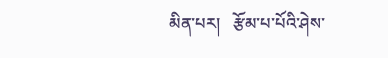མིན་པར།   རྩོམ་པ་པོའི་ཤེས་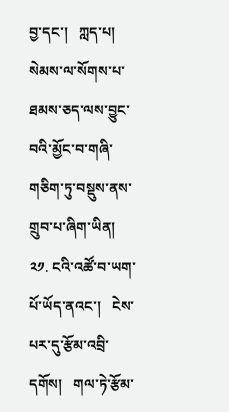བྱ་དང་།   ཀླད་པ།   སེམས་ལ་སོགས་པ་ཐམས་ཅད་ལས་བྱུང་བའི་མྱོང་བ་གཞི་གཅིག་ཏུ་བསྡུས་ནས་གྲུབ་པ་ཞིག་ཡིན།
༢༡. ངའི་འཚོ་བ་ཡག་པོ་ཡོད་ནའང་།   ངེས་པར་དུ་རྩོམ་འབྲི་དགོས།   གལ་ཏེ་རྩོམ་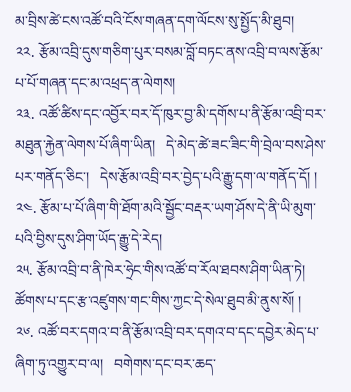མ་བྲིས་ཚེ་ངས་འཚོ་བའི་ངོས་གཞན་དག་ལོངས་སུ་སྤྱོད་མི་ཐུབ།
༢༢. རྩོམ་འབྲི་དུས་གཅིག་པུར་བསམ་བློ་བཏང་ནས་འབྲི་བ་ལས་རྩོམ་པ་པོ་གཞན་དང་མ་འཕྲད་ན་ལེགས།
༢༣. འཚོ་ཚིས་དང་འབྱོར་བར་དོ་ཁུར་བྱ་མི་དགོས་པ་ནི་རྩོམ་འབྲི་བར་མཐུན་རྐྱེན་ལེགས་པོ་ཞིག་ཡིན།   དེ་མེད་ཚེ་ཟང་ཟིང་གི་བྲེལ་བས་ཤེས་པར་གནོད་ཅིང་།   དེས་རྩོམ་འབྲི་བར་བྱེད་པའི་རྒྱུ་དག་ལ་གནོད་དོ། །
༢༤. རྩོམ་པ་པོ་ཞིག་གི་ཐོག་མའི་སྦྱོང་བརྡར་ཡག་ཤོས་དེ་ནི་ཡི་མུག་པའི་བྱིས་དུས་ཤིག་ཡོད་རྒྱུ་དེ་རེད།
༢༥. རྩོམ་འབྲི་བ་ནི་ཁེར་ཧྲེང་གིས་འཚོ་བ་རོལ་ཐབས་ཤིག་ཡིན་ཏེ།  ཚོགས་པ་དང་རྩ་འཛུགས་གང་གིས་ཀྱང་དེ་སེལ་ཐུབ་མི་ནུས་སོ། །
༢༦. འཚོ་བར་དགའ་བ་ནི་རྩོམ་འབྲི་བར་དགའ་བ་དང་དབྱེར་མེད་པ་ཞིག་ཏུ་འགྱུར་བ་ལ།   བགེགས་དང་བར་ཆད་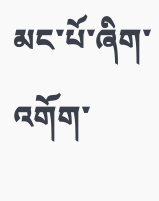མང་པོ་ཞིག་འགོག་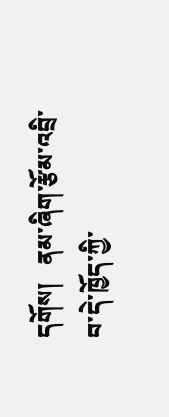དགོས།   ནམ་ཞིག་རྩོམ་འབྲི་བ་དེ་ཁྱོད་ཀྱི་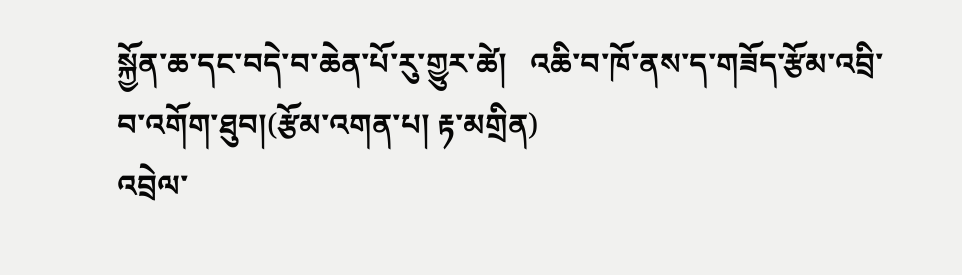སྐྱོན་ཆ་དང་བདེ་བ་ཆེན་པོ་རུ་གྱུར་ཚེ།   འཆི་བ་ཁོ་ནས་ད་གཟོད་རྩོམ་འབྲི་བ་འགོག་ཐུབ།(རྩོམ་འགན་པ། རྟ་མགྲིན)
འབྲེལ་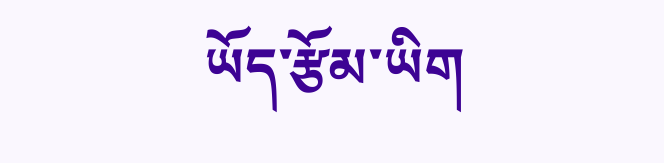ཡོད་རྩོམ་ཡིག